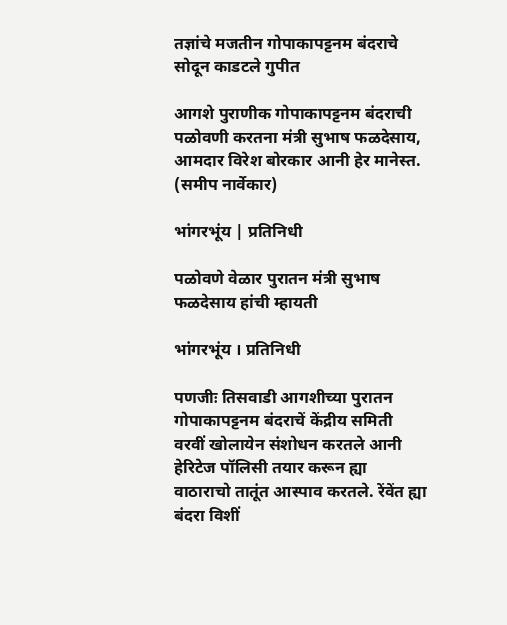तज्ञांचे मजतीन गोपाकापट्टनम बंदराचे सोदून काडटले गुपीत

आगशे पुराणीक गोपाकापट्टनम बंदराची पळोवणी करतना मंत्री सुभाष फळदेसाय, आमदार विरेश बोरकार आनी हेर मानेस्त. (समीप नार्वेकार)

भांगरभूंय | प्रतिनिधी

पळोवणे वेळार पुरातन मंत्री सुभाष फळदेसाय हांची म्हायती

भांगरभूंय । प्रतिनिधी

पणजीः तिसवाडी आगशीच्या‌ पुरातन गोपाकापट्टनम बंदराचें केंद्रीय समिती वरवीं खोलायेन संशोधन करतले आनी हेरिटेज पॉलिसी तयार करून ह्या वाठाराचो तातूंत आस्पाव करतले. रेंवेंत ह्या बंदरा विशीं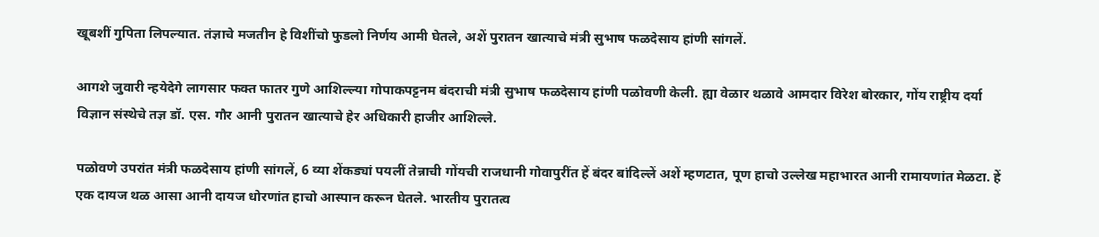खूबशीं गुपिता लिपल्यात. तंज्ञाचे मजतीन हे विशींचो फुडलो निर्णय आमी घेतले, अशें पुरातन खात्याचे मंत्री सुभाष फळदेसाय हांणी सांगलें.

आगशे जुवारी न्हयेदेगे लागसार फक्त फातर गुणे आशिल्ल्या गोपाकपट्टनम बंदराची मंत्री सुभाष फळदेसाय हांणी पळोवणी केली. ह्या वेळार थळावे आमदार विरेश बोरकार, गोंय राष्ट्रीय दर्या विज्ञान संस्थेचे तज्ञ डॉ. एस. गौर आनी पुरातन खात्याचे हेर अधिकारी हाजीर आशिल्ले.

पळोवणे उपरांत मंत्री फळदेसाय हांणी सांगलें, 6 व्या शेंकड्यां पयलीं तेन्नाची गोंयची राजधानी गोवापुरींत हें बंदर बांदिल्लें अशें म्हणटात, पूण हाचो उल्लेख महाभारत आनी रामायणांत मेळटा. हें एक दायज थळ आसा आनी दायज धोरणांत हाचो आस्पान करून घेतले. भारतीय पुरातत्व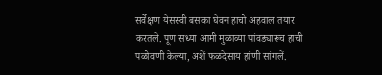सर्वेक्षण येसस्वी बसका घेवन हाचो अहवाल तयार करतले. पूण सध्या आमी मुळाव्या पांवड्यारूच हाची पळोवणी केल्या, अशें फळदेसाय हांणी सांगलें.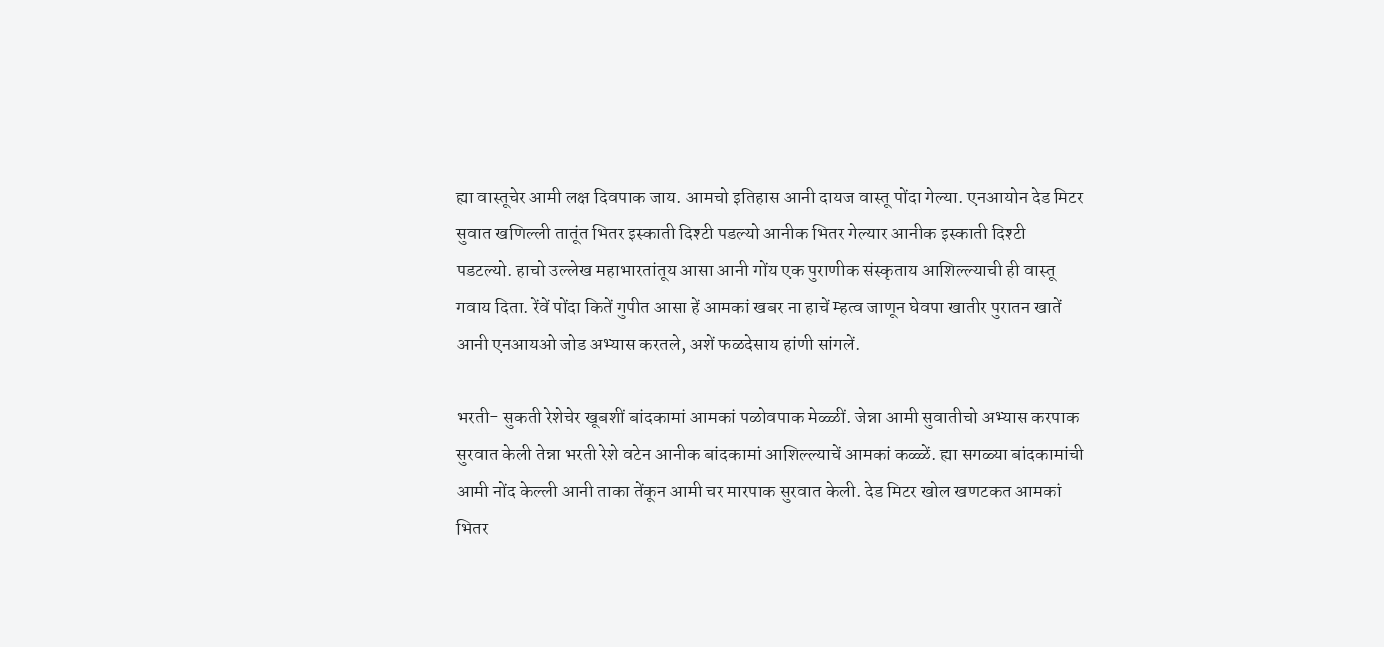ह्या वास्तूचेर आमी लक्ष दिवपाक जाय. आमचो इतिहास आनी दायज वास्तू पोंदा गेल्या. एनआयोन देड मिटर सुवात खणिल्ली तातूंत भितर इस्काती दिश्टी पडल्यो आनीक भितर गेल्यार आनीक इस्काती दिश्टी पडटल्यो. हाचो उल्लेख महाभारतांतूय आसा आनी गोंय एक पुराणीक संस्कृताय आशिल्ल्याची ही वास्तू गवाय दिता. रेंवें पोंदा कितें गुपीत आसा हें आमकां खबर ना हाचें म्हत्व जाणून घेवपा खातीर पुरातन खातें आनी एनआयओ जोड अभ्यास करतले, अशें फळदेसाय हांणी सांगलें.

भरती- सुकती रेशेचेर खूबशीं बांदकामां आमकां पळोवपाक मेळ्ळीं. जेन्ना आमी सुवातीचो अभ्यास करपाक सुरवात केली तेन्ना भरती रेशे वटेन आनीक बांदकामां आशिल्ल्याचें आमकां कळ्ळें. ह्या सगळ्या बांदकामांची आमी नोंद केल्ली आनी ताका तेंकून आमी चर मारपाक सुरवात केली. देड मिटर खोल खणटकत आमकां भितर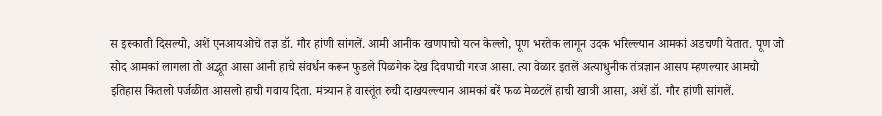स इस्काती दिसल्यो, अशें एनआयओचे तज्ञ डॉ. गौर हांणी सांगलें. आमी आनीक खणपाचो यत्न केल्लो, पूण भरतेक लागून उदक भरिल्ल्यान आमकां अडचणी येतात. पूण जो सोद आमकां लागला तो अद्भूत आसा आनी हाचे संवर्धन करून फुडले पिळगेक देख दिवपाची गरज आसा. त्या वेळार इतलें अत्याधुनीक तंत्रज्ञान आसप म्हणल्यार आमचो इतिहास कितलो पर्जळीत आसलो हाची गवाय दिता. मंत्र्यान हे वास्तूंत रुची दाखयल्ल्यान आमकां बरें फळ मेळटलें हाची खात्री आसा, अशें डॉ. गौर हांणी सांगलें.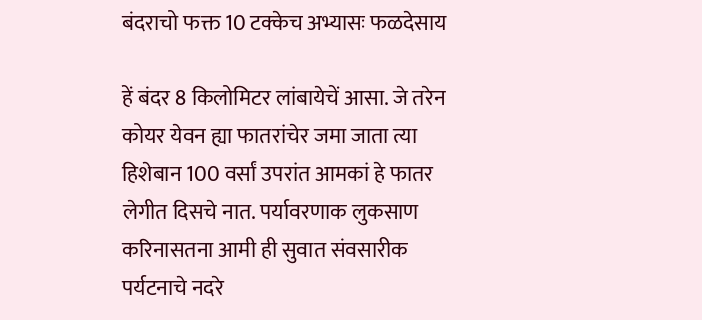बंदराचो फक्त 10 टक्केच अभ्यासः फळदेसाय

हें बंदर 8 किलोमिटर लांबायेचें आसा. जे तरेन कोयर येवन ह्या फातरांचेर जमा जाता त्या हिशेबान 100 वर्सां उपरांत आमकां हे फातर लेगीत दिसचे नात. पर्यावरणाक लुकसाण करिनासतना आमी ही सुवात संवसारीक पर्यटनाचे नदरे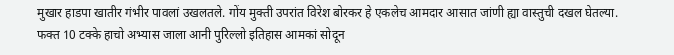मुखार हाडपा खातीर गंभीर पावलां उखलतले. गोंय मुक्ती उपरांत विरेश बोरकर हे एकलेच आमदार आसात जांणी ह्या वास्तुची दखल घेतल्या. फक्त 10 टक्के हाचो अभ्यास जाला आनी पुरिल्लो इतिहास आमकां सोदून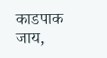काडपाक जाय,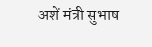अशें मंत्री सुभाष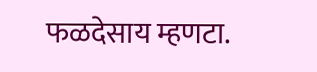फळदेसाय म्हणटा.